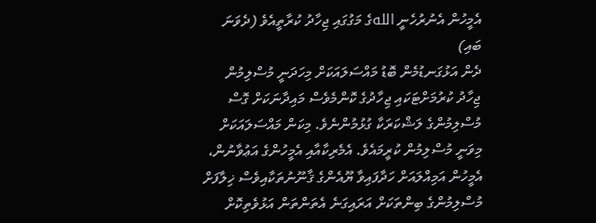އެމީހުން އެނުރުހެނީ اللهގެ މަގުގައި ޖިހާދު ކުރާތީއެވެ (ދެވަނަ ބައި)
ދެން އަޅުގަނޑުމެން ބޮޑު މައްސަލައަކަށް މިހަދަނީ މުސްލިމުން ޖިހާދު ކުރުމަށްޓަކައި ޖިހާދުގެ ކޮންމެވެސް މައިދާނަކަށް ގޮސް މުސްލިމުންގެ ލަޝްކަރަކާ ގުޅުމުންނެވެ. މިކަން މައްސަލައަކަށް މިވަނީ މުސްލިމުން ކުރީމައެވެ. އެމެރިކާއާއި އެމީހުންގެ އަޢުވާނުން، އެމީހުން އަމިއްލައަށް ހަދާފައިވާ ޔޫއެންގެ ޤާނޫނުތަކާއިވެސް ޚިލާފަށް މުސްލިމުންގެ ބިންތަކަށް އަރައިގަނެ އެތަންތަން އަޅުވެތިކޮށް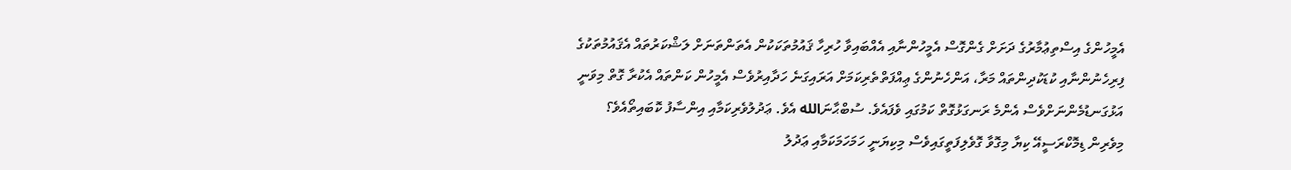އެމީހުންގެ އިސްތިޢުމާރުގެ ދަށަށް ގެންގޮސް އެމީހުންނާއި އެއްބައިވާ ހުރިހާ ޤައުމުތަކަކުން އެތަންތަނަށް ލަޝްކަރުތައް އެޤައުމުތަކުގެ ފިރިހެނުންނާއި ކުޑަކުދިންތައް މަރާ، އަންހެނުންގެ ޢިއްފަތްތެރިކަމަށް އަރައިގަނެ ހަދާއިރުވެސް އެމީހުން ކަންތައް އެކުރާ ގޮތް މިވަނީ އަޅުގަނޑުމެންނަށްވެސް އެންމެ ރަނގަޅުގޮތް ކަމުގައި ވެފައެވެ. ސުބްޙާނަالله އެވެ. ޢަދުލުވެރިކަމާއި އިންސާފު ކޮބައިތޯއެވެ؟
މިވެރިން ޑިމޮކްރަސީއޭ ކިޔާ މިގޮވާ ގޮވެލިފަތީގައިވެސް މިކިޔަނީ ހަމަހަމަކަމާއި ޢަދުލު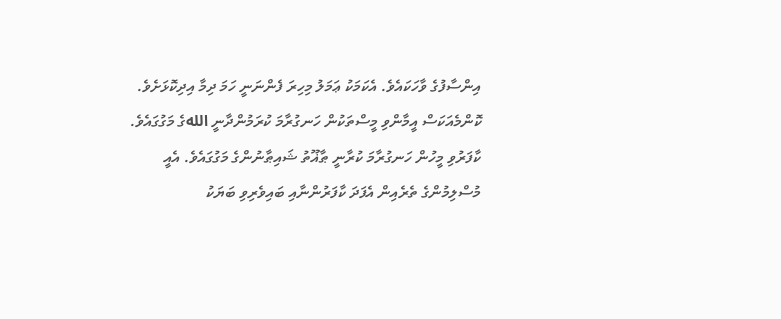އިންސާފުގެ ވާހަކައެވެ. އެކަމަކު ޢަމަލު މިހިރަ ފެންނަނީ ހަމަ ދިމާ އިދިކޮޅަށެވެ. ކޮންމެއަކަސް އީމާންވި މީސްތަކުން ހަނގުރާމަ ކުރަމުންދާނީ اللهގެ މަގުގައެވެ. ކާފަރުވި މީހުން ހަނގުރާމަ ކުރާނީ ޠާޣޫތު ޝައިޠާނުންގެ މަގުގައެވެ. އެއީ މުސްލިމުންގެ ތެރެއިން އެފަދަ ކާފަރުންނާއި ބައިވެރިވި ބަޔަކު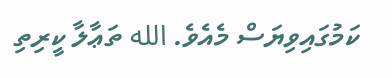ކަމުގައިވިޔަސް މެއެވެ. الله ތަޢާލާ ކީރިތި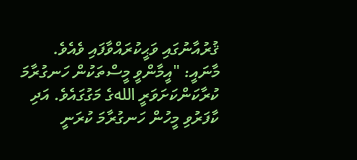ޤުރުއާނުގައި ވަޙީކުރައްވާފައި ވެއެވެ.
މާނައީ: "އީމާންވީ މީސްތަކުން ހަނގުރާމަ ކުރާކަންކަށަވަރީ اللهގެ މަގުގައެވެ. އަދި ކާފަރުވި މީހުން ހަނގުރާމަ ކުރަނީ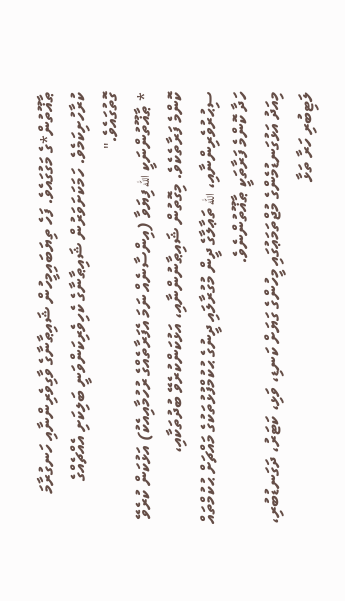ޠާޣޫތުން*ގެ މަގުގައެވެ. ފަހެ ތިޔަބައިމީހުން ޝައިޠާނާގެ ވާގިވެރިންނާއި ހަނގުރާމަ ކުރާހުށިކަމެވެ. ހަމަކަށަވަރުން ޝައިޠާނާގެ ކެހިވެރިކަންވަނީ ބަލިކަށި އެއްޗެއްގެ ގޮތުގައެވެ."
* ޠާޣޫތުންނަކީ الله ފިޔަވާ (އިންސާނެއް ނަމަ އެފަރާތެއްގެ ރުހުމާއިއެކު) އަޅުކަން ކުރެވޭ ކޮންމެ ފަރާތެކެވެ. މިގޮތުން ޝައިޠާނުންނާއި، އަޅުކަންކުރެވޭ ބުދުތަކާއި، ސިޙުރުވެރިންނާއި، الله ތަޢާލާގެ ދީން މުގުރާލައި ދީނުގެ ޙުކުމްފުޅުތަކުގެ މައްޗަށް ޙުކުމްތައް ހަދާ ކޮންމެ ފަރާތަކީ ޠާޣޫތުންނެވެ.
މިއަދު އަޅުގަނޑުމެންގެ މުޖްތަމަޢުގައި މީހުންގެ ގަޔަށް ކަނޑި، ވަޅި، ކަޓަރު، ދަގަނޑުބުރި، ލަޓިބުރި ހަރާ ތަޅާ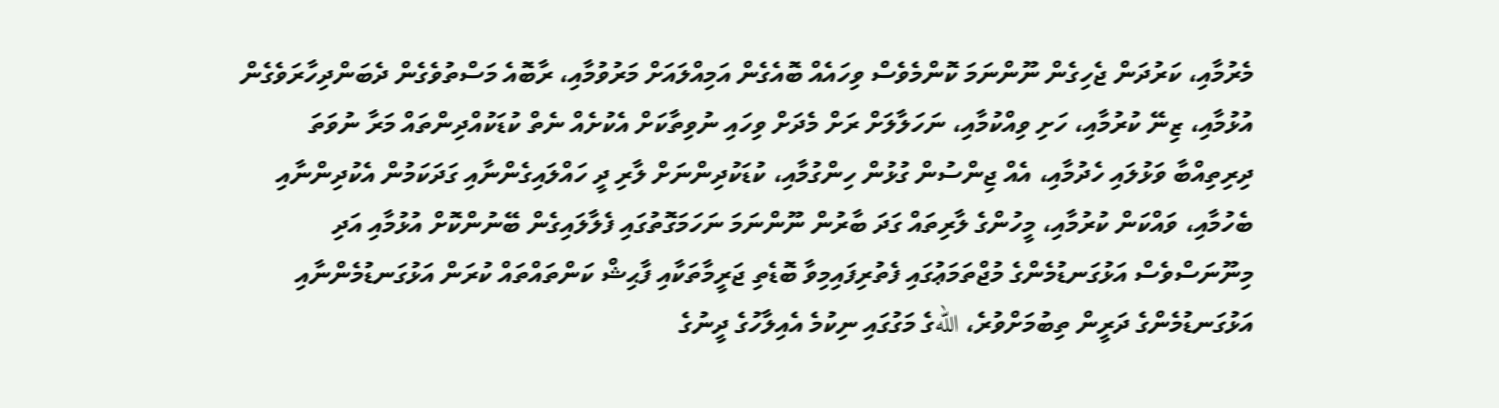މެރުމާއި، ކަރުދަން ޖެހިގެން ނޫންނަމަ ކޮންމެވެސް ވިހައެއް ބޮއެގެން އަމިއްލައަށް މަރުވުމާއި، ރާބޮއެ މަސްތުވެގެން ދެބަންދިހާރަވެގެން އުޅުމާއި، ޒިނޭ ކުރުމާއި، ހަށި ވިއްކުމާއި، ނަހަލާލަށް ރަށް މެދަށް ވިހައި ނުވިތާކަށް އެކުށެއް ނެތް ކުޑަކުއްދިންތައް މަރާ ނުވަތަ ދިރިތިއްބާ ވަޅުލައި ހެދުމާއި، އެއް ޖިންސުން ގުޅުން ހިންގުމާއި، ކުޑަކުދިންނަށް ލާރި ދީ ހައްލައިގެންނާއި ގަދަކަމުން އެކުދިންނާއި ބެހުމާއި، ވައްކަން ކުރުމާއި، މީހުންގެ ލާރިތައް ގަދަ ބާރުން ނޫންނަމަ ނަހަމަގޮތުގައި ފެލާލައިގެން ބޭނުންކޮށް އުޅުމާއި އަދި މިނޫނަސްވެސް އަޅުގަނޑުމެންގެ މުޖްތަމަޢުގައި ފެތުރިފައިމިވާ ބޮޑެތި ޖަރީމާތަކާއި ފާޙިޝް ކަންތައްތައް ކުރަން އަޅުގަނޑުމެންނާއި އަޅުގަނޑުމެންގެ ދަރީން ތިބުމަށްވުރެ، اللهގެ މަގުގައި ނިކުމެ އެއިލާހުގެ ދީނުގެ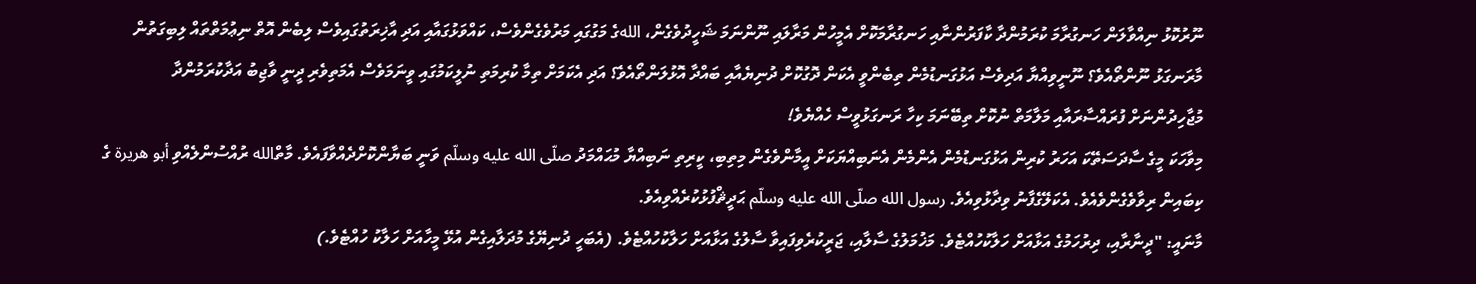ނޫރުކޮޅު ނިއްވާލަން ހަނގުރާމަ ކުރަމުންދާ ކާފަރުންނާއި ހަނގުރާމަކޮށް އެމީހުން މަރާލައި ނޫންނަމަ ޝަހީދުވެގެން، اللهގެ މަގުގައި މަރުވެގެންވެސް، ކައްވަޅުގައާއި އަދި އާޚިރަތުގައިވެސް ލިބެން އޮތް ނިޢުމަތްތައް ލިބިގަތުން މާރަނގަޅު ނޫންތޯއެވެ؟ ނޫނީވިއްޔާ އަދިވެސް އަޅުގަނޑުމެން ތިބެންވީ އެކަން ދޮގުކޮށް ދުނިޔެއާއި ބައްދާ އޮޅުލަންތޯއެވެ؟ އަދި އެކަމަށް ތިމާ ކުރިމަތި ނުލީކަމުގައި ވީނަމަވެސް އެމަތިވެރި ދީނީ ވާޖިބު އަދާކުރަމުންދާ މުޖާހިދުންނަށް ފުރައްސާރައާއި މަލާމަތް ނުކޮށް ތިބޭނަމަ ކިހާ ރަނގަޅުވީސް ހެއްޔެވެ!
މިވާހަކަ މީގެ ސާދަސަތޭކަ އަހަރު ކުރިން އަޅުގަނޑުމެން އެންމެން އެނަބިއްޔަކަށް އީމާންވެގެން މިތިބި، ކީރިތި ނަބިއްޔާ މުޙައްމަދު صلّى الله عليه وسلّم ވަނީ ބަޔާންކޮށްދެއްވާފައެވެ. މާތްالله ރުއްސުންލެއްވި أبو هريرة ގެ ކިބައިން ރިވާވެގެންވެއެވެ. އެކަލޭގެފާނު ވިދާޅުވިއެވެ. رسول الله صلّى الله عليه وسلّم ޙަދީޘްފުޅުކުރެއްވިއެވެ.
މާނައީ: "ދީނާރާއި، ދިރުހަމުގެ އަޅާއަށް ހަލާކުހުއްޓެވެ. މަޚުމަލުގެ ސާލާއި، ޖަރީކުރެވިފައިވާ ސާލުގެ އަޅާއަށް ހަލާކުހުއްޓެވެ. (އެބަހީ ދުނިޔޭގެ މުދަލާއިގެން އުޅޭ މީހާއަށް ހަލާކު ހުއްޓެވެ.)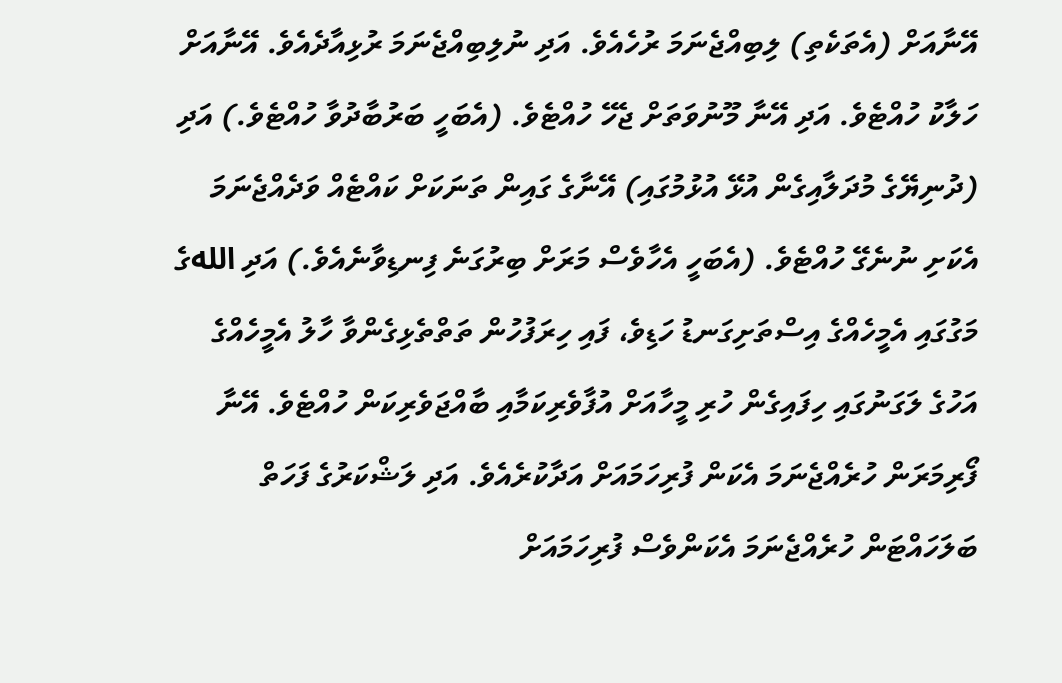އޭނާއަށް (އެތަކެތި) ލިބިއްޖެނަމަ ރުހެއެވެ. އަދި ނުލިބިއްޖެނަމަ ރުޅިއާދެއެވެ. އޭނާއަށް ހަލާކު ހުއްޓެވެ. އަދި އޭނާ މޫނުވަތަށް ޖެހޭ ހުއްޓެވެ. (އެބަހީ ބަރުބާދުވާ ހުއްޓެވެ.) އަދި (ދުނިޔޭގެ މުދަލާއިގެން އުޅޭ އުޅުމުގައި) އޭނާގެ ގައިން ތަނަކަށް ކައްޓެއް ވަދެއްޖެނަމަ އެކަށި ނުނެގޭ ހުއްޓެވެ. (އެބަހީ އެހާވެސް މަރަށް ބިރުގަނެ ފިނޑިވާނެއެވެ.) އަދި اللهގެ މަގުގައި އެމީހެއްގެ އިސްތަށިގަނޑު ހަޑިވެ، ފައި ހިރަފުހުން ތަތްތެޅިގެންވާ ހާލު އެމީހެއްގެ އަހުގެ ލަގަނުގައި ހިފައިގެން ހުރި މީހާއަށް އުފާވެރިކަމާއި ބާއްޖަވެރިކަން ހުއްޓެވެ. އޭނާ ފޯރިމަރަން ހުރެއްޖެނަމަ އެކަން ފުރިހަމައަށް އަދާކުރެއެވެ. އަދި ލަޝްކަރުގެ ފަހަތް ބަލަހައްޓަން ހުރެއްޖެނަމަ އެކަންވެސް ފުރިހަމައަށް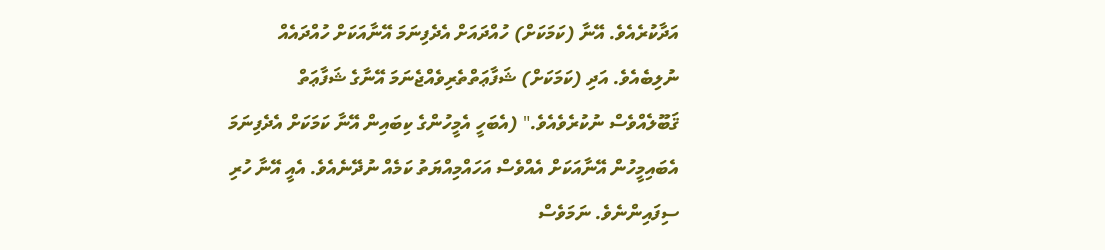އަދާކުރެއެވެ. އޭނާ (ކަމަކަށް) ހުއްދައަށް އެދެފިނަމަ އޭނާއަކަށް ހުއްދައެއް ނުލިބެއެވެ. އަދި (ކަމަކަށް) ޝަފާޢަތްތެރިވެއްޖެނަމަ އޭނާގެ ޝަފާޢަތް ޤަބޫލެއްވެސް ނުކުރެވެއެވެ." (އެބަހީ އެމީހުންގެ ކިބައިން އޭނާ ކަމަކަށް އެދެފިނަމަ އެބައިމީހުން އޭނާއަކަށް އެއްވެސް އަހައްމިއްޔަތު ކަމެއް ނުދޭނެއެވެ. އެއީ އޭނާ ހުރި ސިފައިންނެވެ. ނަމަވެސް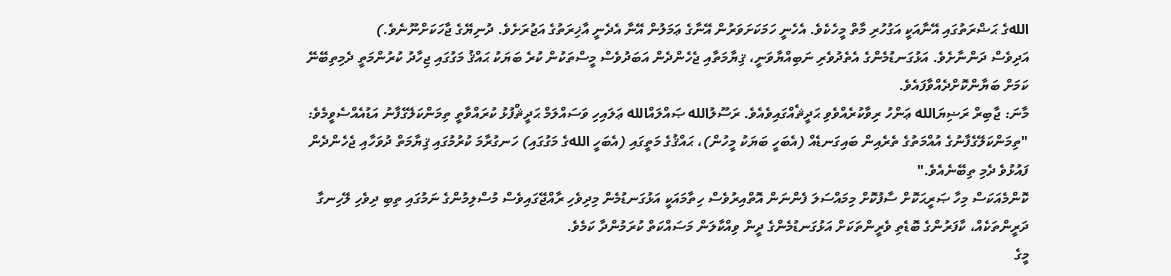اللهގެ ޙަޟްރަތުގައި އޭނާއަކީ އަގުހުރި މާތް މީހެކެވެ. އެހެނީ ހަމަކަށަވަރުން އޭނާގެ ޢަމަލުން އޭނާ އެދެނީ އާޚިރަތުގެ އަޖުރަށެވެ. ދުނިޔޭގެ ޖާހަކަށްނޫނެވެ.)
އަދިވެސް ދަންނާށެވެ. އަޅުގަނޑުމެންގެ އެތެދުވެރި ނަބިއްޔާވަނީ، ޤިޔާމަތާއި ޖެހެންދެން އަބަދުވެސް މީސްތަކުން ކުރެ ބަޔަކު ޙައްޤު މަގުގައި ޖިހާދު ކުރުންމަތީ ދެމިތިބޭނޭ ކަމަށް ބަޔާންކޮށްދެއްވާފައެވެ.
މާނަ: ޖާބިރް ރަޟިޔަالله ޢަންހު ރިވާކުރެއްވެވި ޙަދީޘެއްގައިވެއެވެ. ރަސޫލުالله ޞައްލައްالله ޢަލައިހި ވަސައްލަމް ޙަދީޘްފުޅު ކުރައްވާތީ ތިމަންކަލޭގެފާނު އަޑުއެއްސެވީމެވެ: "ތިމަންކަލޭގެފާނުގެ އުއްމަތުގެ ތެރެއިން ބައިގަނޑެއް (އެބަހީ ބަޔަކު މީހުން)، ޙައްޤުގެ މަތީގައި (އެބަހީ اللهގެ މަގުގައި) ހަނގުރާމަ ކުރުމުގައި ޤިޔާމަތް ދުވަހާއި ޖެހެންދެން ފައުޅުވެ ދެމި ތިބޭނެއެވެ."
ކޮންމެއަކަސް މިހާ ޞަރީޙަކޮށް ސާފުކޮށް މިމައްސަލަ ފެންނަން އޮތްއިރުވެސް ހިތާމައަކީ އަޅުގަނޑުމެން މިދިވެހި ރާއްޖޭގައިވެސް މުސްލިމުންގެ ނަމުގައި ތިބި ދިވެހި ލޭހިނގާ ދަރީންތަކެއް، ކާފަރުންގެ ބޮޑެތި ވެރީންތަކަށް އަޅުގަނޑުމެންގެ ދީން ވިއްކާލަން މަސައްކަތް ކުރަމުންދާ ކަމެވެ.
މީގެ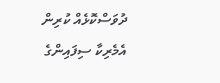ދުވަސްކޮޅެއް ކުރިން އެމެރިކާ ސިފައިންގެ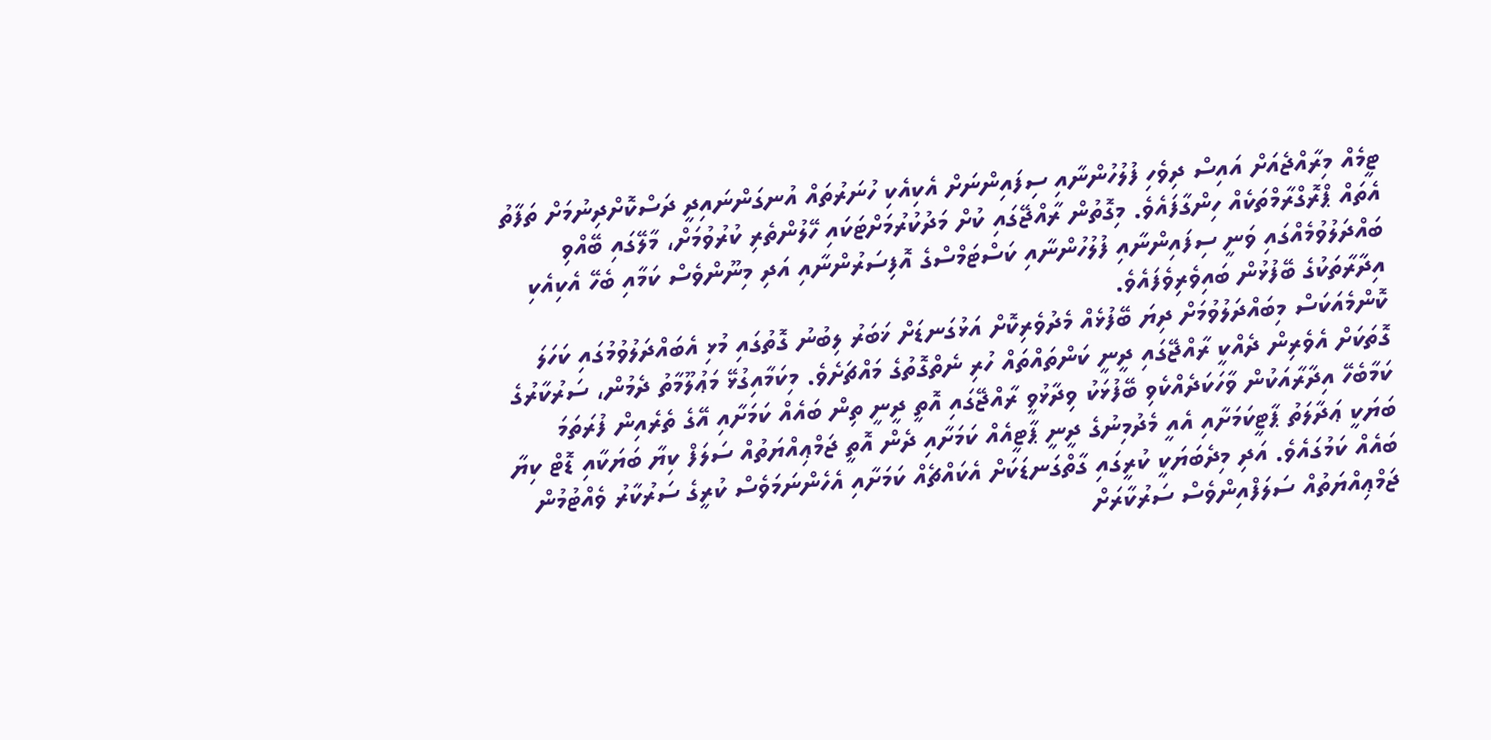ޓީމެއް މިރާއްޖެއަށް އައިސް ދިވެހި ފުލުހުންނާއި ސިފައިންނަށް އެކިއެކި ހުނަރުތައް އުނގަންނައިދީ ދަސްކޮށްދިނުމަށް ތަފާތު އެތައް ޕްރޮގްރާމްތަކެއް ހިންގާފައެވެ. މިގޮތުން ރާއްޖޭގައި ކުށް މަދުކުރުމަށްޓަކައި ހޭލުންތެރި ކުރުވުމަށް، މާލޭގައި ބޭއްވި ބައްދަލުވުމެއްގައި ވަނީ ސިފައިންނާއި ފުލުހުންނާއި ކަސްޓަމްސްގެ އޮފިސަރުންނާއި އަދި މިނޫންވެސް ކަމާއި ބެހޭ އެކިއެކި އިދާރާތަކުގެ ބޭފުޅުން ބައިވެރިވެފައެވެ.
ކޮންމެއަކަސް މިބައްދަލުވުމަށް ދިޔަ ބޭފުޅެއް މެދުވެރިކޮށް އަޅުގަނޑަށް ޚަބަރު ލިބުނު ގޮތުގައި މުޅި އެބައްދަލުވުމުގައި ކަހަލަ ގޮތަކަށް އެވެރިން ދެއްކީ ރާއްޖޭގައި ދީނީ ކަންތައްތައް ހުރި ނެތްގޮތުގެ މައްޗަށެވެ. މިކަމާއިގުޅޭ މަޢުލޫމާތު ދެމުން، ސަރުކާރުގެ ކަމާބެހޭ އިދާރާއަކުން ވާހަކަދެއްކެވި ބޭފުޅަކު ވިދާޅުވީ ރާއްޖޭގައި އޮތީ ދީނީ ތިން ބައެއް ކަމަށާއި އޭގެ ތެރެއިން ފުރަތަމަ ބަޔަކީ ޢަދާލަތު ޕާޓީކަމަށާއި އެއީ މެދުމިނުގެ ދީނީ ޕާޓީއެއް ކަމަށާއި ދެން އޮތީ ޖަމްޢިއްޔަތުއް ސަލަފް ކިޔާ ބަޔަކާއި ޑޮޓް ކިޔާ ބައެއް ކަމުގައެވެ. އަދި މިދެބަޔަކީ ކުރީގައި ގާތްގަނޑަކަށް އެކައްޗެއް ކަމަށާއި އެހެންނަމަވެސް ކުރީގެ ސަރުކާރު ވެއްޓުމުން ޖަމްޢިއްޔަތުއް ސަލަފްއިންވެސް ސަރުކާރަށް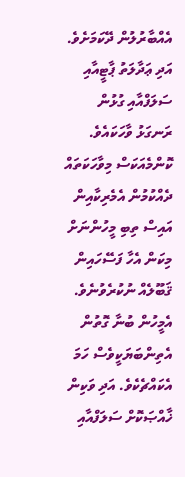އެއްބާރުލުން ދޭކަމަށެވެ. އަދި ޢަދާލަތު ޕާޓީއާއި ސަލަފްއާއި ގުޅުން ރަނގަޅު ވާހަކައެވެ. ކޮންމެއަކަސް މިވާހަކަތައް ދެއްކުމުން އެމެރިކާއިން އައިސް ތިބި މީހުންނަށް މިކަން އެހާ ފަސޭހައިން ޤަބޫލެއް ނުކުރެވުނެވެ. އެމީހުން ބުނާ ގޮތުން އެތިންބަޔަކީވެސް ހަމަ އެކައްޗެކެވެ. އަދި ވަކިން ޚާއްޞަކޮށް ސަލަފްއާއި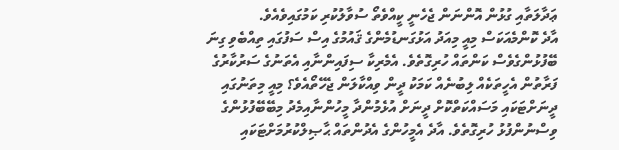ޢަދާލަތާއި ގުޅުން އޮންނަން ޖެހެނީ ކީއްވެތޯ ސުވާލުކުރި ކަމުގައިވެއެވެ.
އާދެ ކޮންމެއަކަސް މިއީ މިއަދު އަޅުގަނޑުމެންގެ ޤައުމުގެ އިސް ސަފުގައި ތިއްބެވި ގިނަ ބޭފުޅުންގެވެސް ކަންތައް ހުރިގޮތެވެ. އެމެރިކާ ސިފައިންނާއި އެތަނުގެ ސަރުކާރުގެ ފަރާތުން އެހީތަކެއް ލިބުނެއް ކަމަކު ދީން ވިއްކާލަން ޖެހޭތޯއެވެ؟ މިއީ މިތަނުގައި ދީނަށްޓަކައި މަސައްކަތްކޮށް ދީނަށް އުޅެމުންދާ މީހުންނާއިމެދު މިބޭބޭފުޅުންގެ ވިސްނުންފުޅު ހުރިގޮތެވެ. އާދެ އެމީހުންގެ އެދުންތައް ޙާޞިލްކުރުމަށްޓަކައި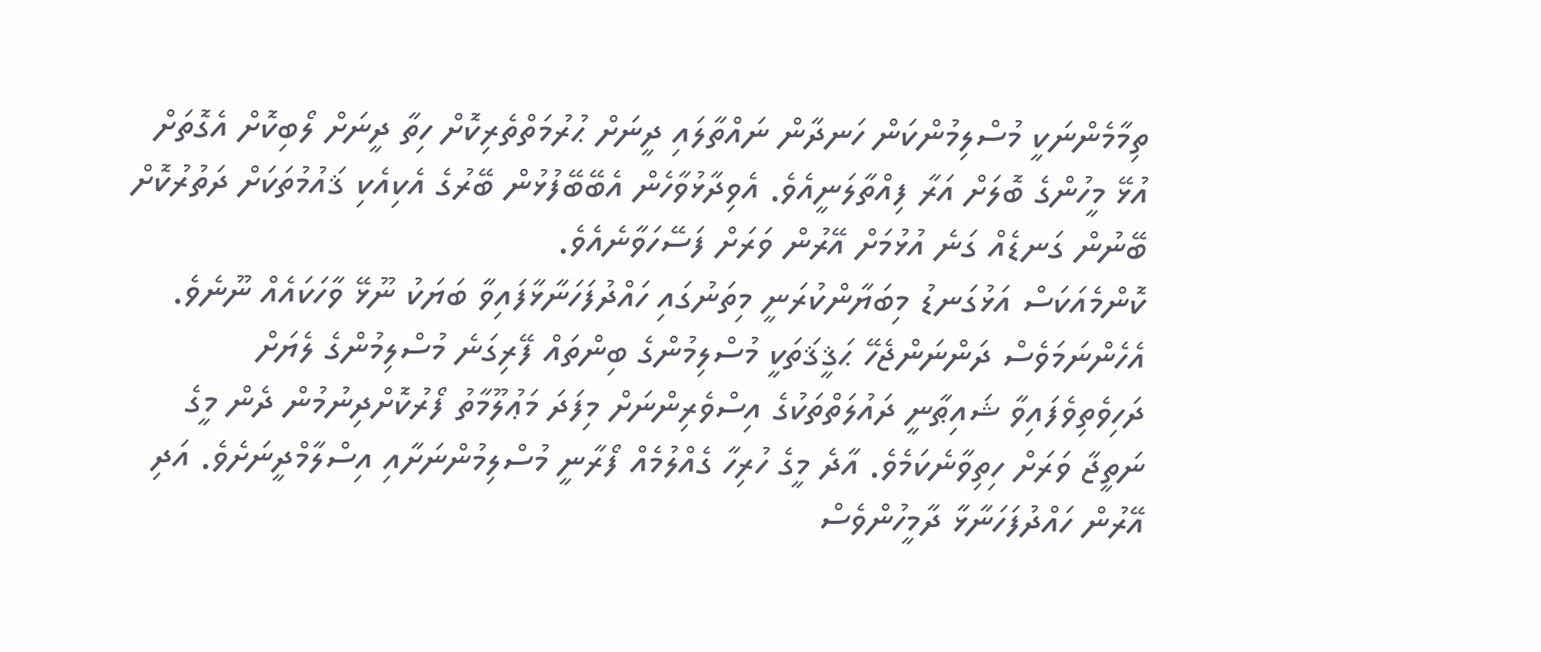ތިމާމެންނަކީ މުސްލިމުންކަން ހަނދާން ނައްތާލައި ދީނަށް ޙުރުމަތްތެރިކޮށް ހިތާ ދީނަށް ލޯބިކޮށް އެގޮތަށް އުޅޭ މީހުންގެ ބޮލަށް އަރާ ފިއްތާލަނީއެވެ. އެވިދާޅުވާހެން އެބޭބޭފުޅުން ބޭރުގެ އެކިއެކި ޤައުމުތަކަށް ދަތުރުކޮށް ބޭނުން ގަނޑެއް ގަނެ އުޅުމަށް އޭރުން ވަރަށް ފަސޭހަވާނެއެވެ.
ކޮންމެއަކަސް އަޅުގަނޑު މިބަޔާންކުރަނީ މިތަނުގައި ހައްދުފަހަނާޅާފައިވާ ބަޔަކު ނޫޅޭ ވާހަކައެއް ނޫނެވެ. އެހެންނަމަވެސް ދަންނަންޖެހޭ ޙަޤީޤަތަކީ މުސްލިމުންގެ ބިންތައް ފޭރިގަނެ މުސްލިމުންގެ ލެޔަށް ދަހިވެތިވެފައިވާ ޝައިޠާނީ ދައުލަތްތަކުގެ އިސްވެރިންނަށް މިފަދަ މަޢުލޫމާތު ފޯރުކޮށްދިނުމުން ދެން މީގެ ނަތީޖާ ވަރަށް ހިތިވާނެކަމެވެ. އާދެ މީގެ ހުރިހާ ގެއްލުމެއް ފޯރާނީ މުސްލިމުންނަށާއި އިސްލާމްދީނަށެވެ. އަދި އޭރުން ހައްދުފަހަނާޅާ ދާމީހުންވެސް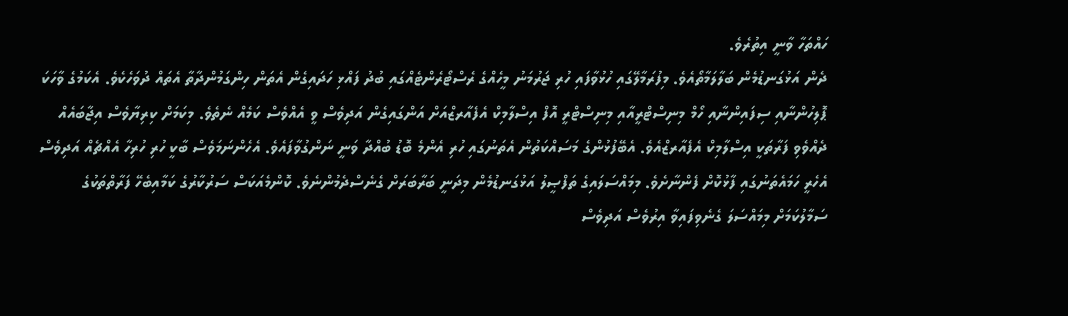ހައްތަހާ ވާނީ އިތުރެވެ.
ދެން އަޅުގަނޑުމެން ބަލާލަމާތޯއެވެ. މިފުރަމާލޭގައި ހުޅުވާފައި ހުރި ޖަރުމަނު މީހެއްގެ ރެސްޓޯރެންޓެއްގައި ބުދު ފައްޅި ހަދައިގެން އެތަން ހިންގަމުންދާތާ އެތައް ދުވަހެކެވެ. އެކަމުގެ ވާހަކަ ޕޮލިހުންނާއި ސިފައިންނާއި ހޯމް މިނިސްޓްރީއާއި މިނިސްޓްރީ އޮފް އިސްލާމިކް އެފެއާރޒްއަށް އަންގައިގެން އަދިވެސް ވީ އެއްވެސް ކަމެއް ނެތެވެ. މިކަމަށް ކިރިޔާވެސް އިޖާބައެއް ދެއްވެވި ފަރާތަކީ އިސްލާމިކް އެފެއާރޒްއެވެ. އެބޭފުޅުންގެ މަސައްކަތުން އެތަނުގައި ހުރި އެންމެ ބޮޑު ބުއްދާ ވަނީ ނަންގުވާފައެވެ. އެހެންނަމަވެސް ބާކީ ހުރި ހުރިހާ އެއްޗެއް އަދިވެސް އެހެރީ ހަމައެތަނުގައި ފާޅުކޮށް ފެންނާށެވެ. މިމައްސަލައިގެ ތަފްޞީލު އަޅުގަނޑުމެން މިދަނީ ބަރާބަރަށް ގެނެސްދެމުންނެވެ. ކޮންމެއަކަސް ސަރުކާރުގެ ކަމާއިބެހޭ ފަރާތްތަކުގެ ސަމާލުކަމަށް މިމައްސަލަ ގެނެވިފައިވާ އިރުވެސް އަދިވެސް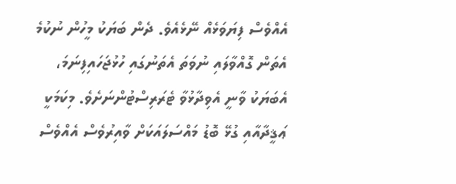އެއްވެސް ފިޔަވަޅެއް ނޭޅެއެވެ. ދެން ބަޔަކު މީހުން ނުކުމެ އެތަން ގޮއްވާލައި ނުވަތަ އެތަނުގައި ހުޅުޖަހައިފިނަމަ، އެބަޔަކު ވާނީ އެވިދާޅުވާ ޓެރަރިސްޓުންނަށެވެ. މިކަމަކީ ޢަޤީދާއާއި ގުޅޭ ބޮޑު މައްސަލައަކަށް ވާއިރުވެސް އެއްވެސް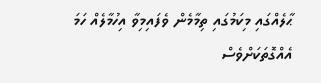ޙާލެއްގައި މިކަމުގައި ތިމާމެން ވެފައިމިވާ އިހުމާލެއް ހަމަ އެއްގޮތަކަށްވެސް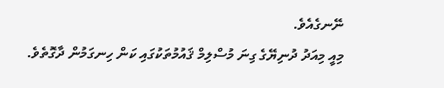ނޭނގެއެވެ.
މިއީ މިއަދު ދުނިޔޭގެ ގިނަ މުސްލިމް ޤައުމުތަކުގައި ކަން ހިނގަމުން ދާގޮތެވެ.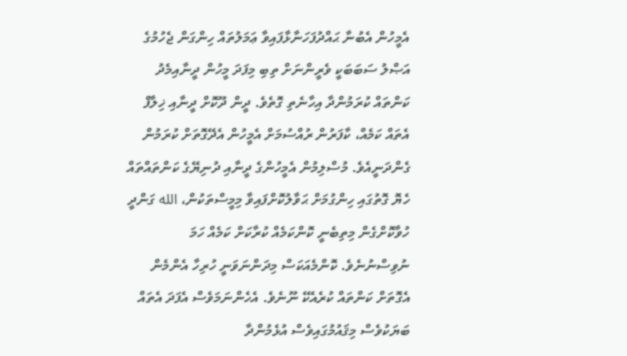އެމީހުން އެބުނާ ޙައްދުފަހަނާޅާފައިވާ ޢަމަލުތައް ހިންގަން ޖެހުމުގެ އަޞްލު ސަބަބަކީ ވެރީންނަށް ތިބި މިފަދަ މީހުން ދީނާއިމެދު ކަންތައް ކުރަމުންދާ އިހާނެތި ގޮތެވެ. ދީން ދޫކޮށް ދީނާއި ޚިލާފް އެތައް ކަމެއް، ކާފަރުން ރުއްސުމަށް އެމީހުން އެދޭގޮތަށް ކުރަމުން ގެންދަނީއެވެ. މުސްލިމުން އެމީހުންގެ ދީނާއި ދުނިޔޭގެ ކަންތައްތައް ހެޔޮ ގޮތުގައި ހިންގުމަށް ޙަވާލުކޮށްފައިވާ މިމީސްތަކުން، الله ގަންދީ ހުވާކޮށްގެން މިތިބެނީ ކޮންކަމެއް ކުރާކަށް ކަމެއް ހަމަ ނުވިސްނުނެވެ. ކޮންމެއަކަސް މިދަންނަވަނީ ހުރިހާ އެންމެން އެގޮތަށް ކަންތައް ކުރެއެކޭ ނޫނެވެ. އެހެންނަމަވެސް އެފަދަ އެތައް ބަޔަކުވެސް މިޤައުމުގައިވެސް އުޅެމުންދާ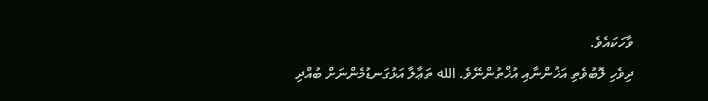ވާހަކައެވެ.
ދިވެހި ލޮބުވެތި އަޚުންނާއި އުޚްތުންނޭވެ. الله ތަޢާލާ އަޅުގަނޑުމެންނަށް ބުއްދި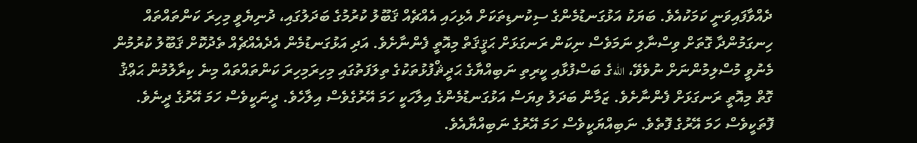ދެއްވާފައިވަނީ ކަމަކުއެވެ. ބަޔަކު އަޅުގަނޑުމެންގެ ސިކުނޑިތަކަށް އެޅިހައި އެއްޗެއް ޤަބޫލު ކުރުމުގެ ބަދަލުގައި، ދުނިޔެވީ މިހިރަ ކަންތައްތައް ހިނގަމުންދާ ގޮތަށް ވިސްނާލި ނަމަވެސް ނިކަން ރަނގަޅަށް ޙަޤީޤަތް މިއޮތީ ފެންނާށެވެ. އަދި އަޅުގަނޑުމެން އެދެއެއްޗެއް ތެދުކޮށް ޤަބޫލު ކުރުމުން މެނުވީ މުސްލިމުންނަށް ނުވެވޭ، اللهގެ ބަސްފުޅާއި ކީރިތި ނަބިއްޔާގެ ޙަދީޘްފުޅުތަކުގެ ތިލަފަތުގައި މިހިރަމިހިރަ ކަންތައްތައް މިނެ ކިރާލުމުން ޙަޢްޤު ގޮތް މިއޮތީ ރަނގަޅަށް ފެންނާށެވެ. ޒަމާން ބަދަލު ވިޔަސް އަޅުގަނޑުމެންގެ އިލާހަކީ ހަމަ އޭރުގެވެސް އިލާހެވެ. ދީނަކީވެސް ހަމަ އޭރުގެ ދީނެވެ. ފޮތަކީވެސް ހަމަ އޭރުގެ ފޮތެވެ. ނަބިއްޔަކީވެސް ހަމަ އޭރުގެ ނަބިއްޔާއެވެ.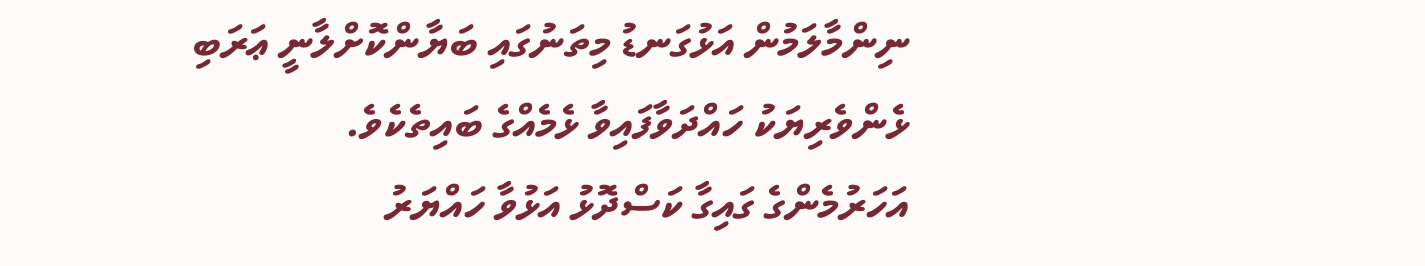ނިންމާލަމުން އަޅުގަނޑު މިތަނުގައި ބަޔާންކޮށްލާނީ ޢަރަބި ޅެންވެރިޔަކު ހައްދަވާފައިވާ ޅެމެއްގެ ބައިތެކެވެ.
އަހަރުމެންގެ ގައިގާ ކަސްދޮޅު އަޅުވާ ހައްޔަރު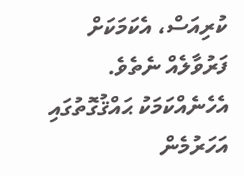ކުރިއަސް، އެކަމަކަށް ފަރުވާލެއް ނެތެވެ. އެހެނެއްކަމަކު ޙައްޤުގޮތުގައި އަހަރުމެން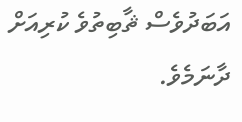އަބަދުވެސް ޘާބިތުވެ ކުރިއަށް ދާނަމެވެ.